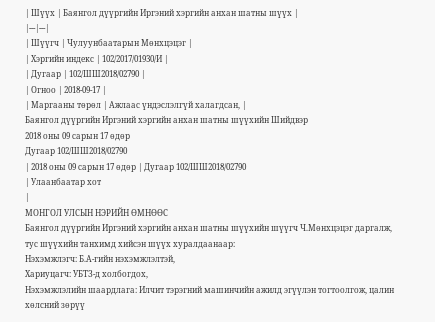| Шүүх | Баянгол дүүргийн Иргэний хэргийн анхан шатны шүүх |
|---|---|
| Шүүгч | Чулуунбаатарын Мөнхцэцэг |
| Хэргийн индекс | 102/2017/01930/И |
| Дугаар | 102/ШШ2018/02790 |
| Огноо | 2018-09-17 |
| Маргааны төрөл | Ажлаас үндэслэлгүй халагдсан, |
Баянгол дүүргийн Иргэний хэргийн анхан шатны шүүхийн Шийдвэр
2018 оны 09 сарын 17 өдөр
Дугаар 102/ШШ2018/02790
| 2018 оны 09 сарын 17 өдөр | Дугаар 102/ШШ2018/02790
| Улаанбаатар хот
|
МОНГОЛ УЛСЫН НЭРИЙН ӨМНӨӨС
Баянгол дүүргийн Иргэний хэргийн анхан шатны шүүхийн шүүгч Ч.Мөнхцэцэг даргалж, тус шүүхийн танхимд хийсэн шүүх хуралдаанаар:
Нэхэмжлэгч: Б.А-гийн нэхэмжлэлтэй,
Хариуцагч: УБТЗ-д холбогдох,
Нэхэмжлэлийн шаардлага: Илчит тэрэгний машинчийн ажилд эгүүлэн тогтоолгож, цалин хөлсний зөрүү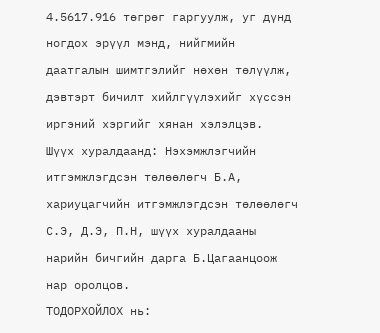4.5617.916 төгрөг гаргуулж, уг дүнд ногдох эрүүл мэнд, нийгмийн даатгалын шимтгэлийг нөхөн төлүүлж, дэвтэрт бичилт хийлгүүлэхийг хүссэн иргэний хэргийг хянан хэлэлцэв.
Шүүх хуралдаанд: Нэхэмжлэгчийн итгэмжлэгдсэн төлөөлөгч Б.А, хариуцагчийн итгэмжлэгдсэн төлөөлөгч С.Э, Д.Э, П.Н, шүүх хуралдааны нарийн бичгийн дарга Б.Цагаанцоож нар оролцов.
ТОДОРХОЙЛОХ нь: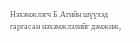Нэхэмжлэгч Б.Агийн шүүхэд гаргасан нэхэмжлэлийг дэмжиж,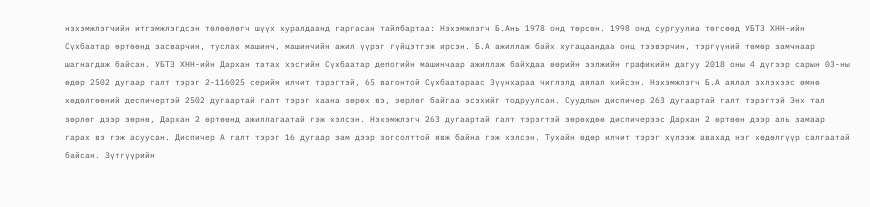нэхэмжлэгчийн итгэмжлэгдсэн төлөөлөгч шүүх хуралдаанд гаргасан тайлбартаа: Нэхэмжлэгч Б.Ань 1978 онд төрсөн. 1998 онд сургуулиа төгсөөд УБТЗ ХНН-ийн Сүхбаатар өртөөнд засварчин, туслах машинч, машинчийн ажил үүрэг гүйцэтгэж ирсэн. Б.А ажиллаж байх хугацаандаа онц тээвэрчин, тэргүүний төмөр замчнаар шагнагдаж байсан. УБТЗ ХНН-ийн Дархан татах хэсгийн Сүхбаатар депогийн машинчаар ажиллаж байхдаа өөрийн ээлжийн графикийн дагуу 2018 оны 4 дүгээр сарын 03-ны өдөр 2502 дугаар галт тэрэг 2-116025 серийн илчит тэрэгтэй, 65 вагонтой Сүхбаатараас Зүүнхараа чиглэлд аялал хийсэн. Нэхэмжлэгч Б.А аялал эхлэхээс өмнө хөдөлгөөний деспичертэй 2502 дугаартай галт тэрэг хаана зөрөх вэ, зөрлөг байгаа эсэхийг тодруулсан. Суудлын диспичер 263 дугаартай галт тэрэгтэй Энх тал зөрлөг дээр зөрнө, Дархан 2 өртөөнд ажиллагаатай гэж хэлсэн. Нэхэмжлэгч 263 дугаартай галт тэрэгтэй зөрөхдөө диспичерээс Дархан 2 өртөөн дээр аль замаар гарах вэ гэж асуусан. Диспичер А галт тэрэг 16 дугаар зам дээр зогсолттой явж байна гэж хэлсэн. Тухайн өдөр илчит тэрэг хүлээж авахад нэг хөдөлгүүр салгаатай байсан. Зүтгүүрийн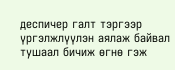деспичер галт тэргээр үргэлжлүүлэн аялаж байвал тушаал бичиж өгнө гэж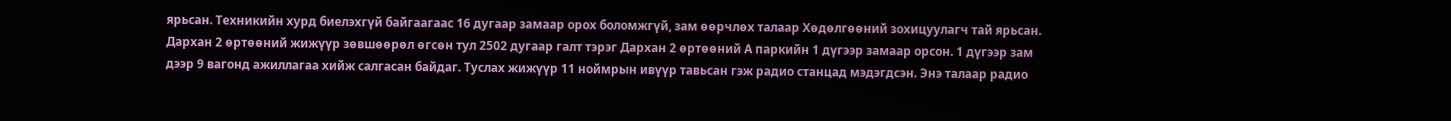ярьсан. Техникийн хурд биелэхгүй байгаагаас 16 дугаар замаар орох боломжгүй, зам өөрчлөх талаар Хөдөлгөөний зохицуулагч тай ярьсан. Дархан 2 өртөөний жижүүр зөвшөөрөл өгсөн тул 2502 дугаар галт тэрэг Дархан 2 өртөөний А паркийн 1 дүгээр замаар орсон. 1 дүгээр зам дээр 9 вагонд ажиллагаа хийж салгасан байдаг. Туслах жижүүр 11 ноймрын ивүүр тавьсан гэж радио станцад мэдэгдсэн. Энэ талаар радио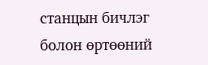станцын бичлэг болон өртөөний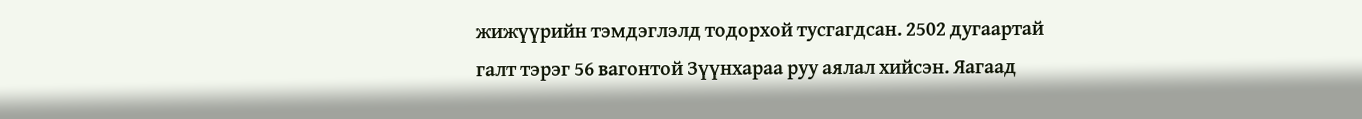жижүүрийн тэмдэглэлд тодорхой тусгагдсан. 2502 дугаартай галт тэрэг 56 вагонтой Зүүнхараа руу аялал хийсэн. Яагаад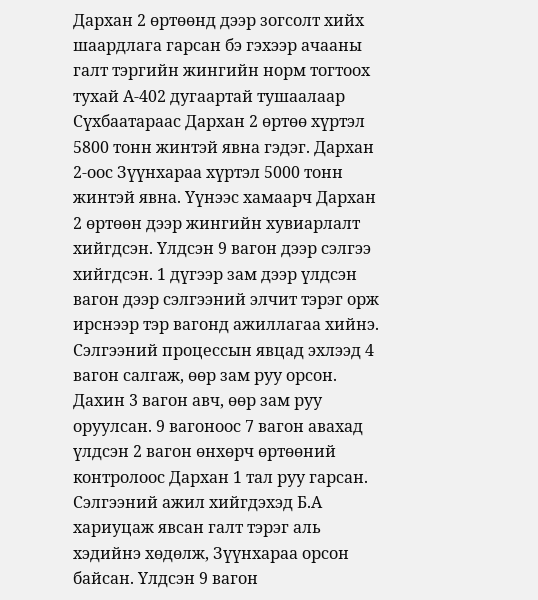Дархан 2 өртөөнд дээр зогсолт хийх шаардлага гарсан бэ гэхээр ачааны галт тэргийн жингийн норм тогтоох тухай А-402 дугаартай тушаалаар Сүхбаатараас Дархан 2 өртөө хүртэл 5800 тонн жинтэй явна гэдэг. Дархан 2-оос Зүүнхараа хүртэл 5000 тонн жинтэй явна. Үүнээс хамаарч Дархан 2 өртөөн дээр жингийн хувиарлалт хийгдсэн. Үлдсэн 9 вагон дээр сэлгээ хийгдсэн. 1 дүгээр зам дээр үлдсэн вагон дээр сэлгээний элчит тэрэг орж ирснээр тэр вагонд ажиллагаа хийнэ. Сэлгээний процессын явцад эхлээд 4 вагон салгаж, өөр зам руу орсон. Дахин 3 вагон авч, өөр зам руу оруулсан. 9 вагоноос 7 вагон авахад үлдсэн 2 вагон өнхөрч өртөөний контролоос Дархан 1 тал руу гарсан. Сэлгээний ажил хийгдэхэд Б.А хариуцаж явсан галт тэрэг аль хэдийнэ хөдөлж, Зүүнхараа орсон байсан. Үлдсэн 9 вагон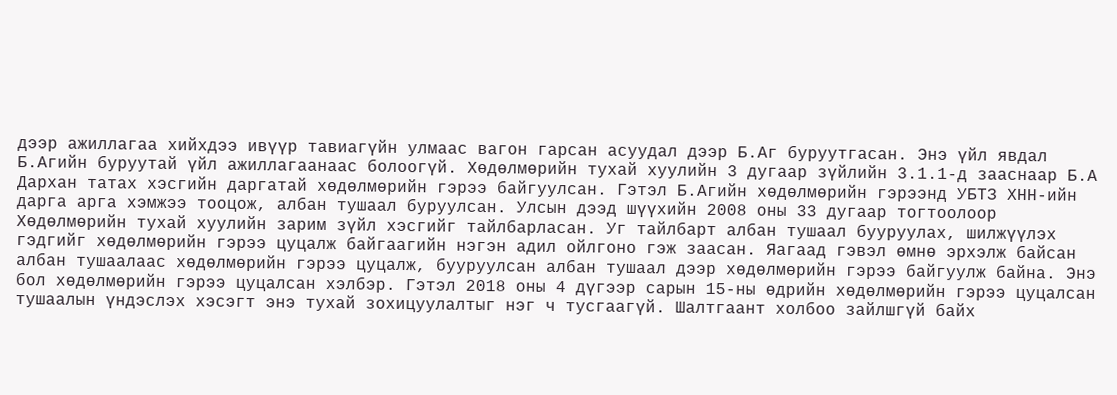дээр ажиллагаа хийхдээ ивүүр тавиагүйн улмаас вагон гарсан асуудал дээр Б.Аг буруутгасан. Энэ үйл явдал Б.Агийн буруутай үйл ажиллагаанаас болоогүй. Хөдөлмөрийн тухай хуулийн 3 дугаар зүйлийн 3.1.1-д зааснаар Б.А Дархан татах хэсгийн даргатай хөдөлмөрийн гэрээ байгуулсан. Гэтэл Б.Агийн хөдөлмөрийн гэрээнд УБТЗ ХНН-ийн дарга арга хэмжээ тооцож, албан тушаал буруулсан. Улсын дээд шүүхийн 2008 оны 33 дугаар тогтоолоор Хөдөлмөрийн тухай хуулийн зарим зүйл хэсгийг тайлбарласан. Уг тайлбарт албан тушаал бууруулах, шилжүүлэх гэдгийг хөдөлмөрийн гэрээ цуцалж байгаагийн нэгэн адил ойлгоно гэж заасан. Яагаад гэвэл өмнө эрхэлж байсан албан тушаалаас хөдөлмөрийн гэрээ цуцалж, бууруулсан албан тушаал дээр хөдөлмөрийн гэрээ байгуулж байна. Энэ бол хөдөлмөрийн гэрээ цуцалсан хэлбэр. Гэтэл 2018 оны 4 дүгээр сарын 15-ны өдрийн хөдөлмөрийн гэрээ цуцалсан тушаалын үндэслэх хэсэгт энэ тухай зохицуулалтыг нэг ч тусгаагүй. Шалтгаант холбоо зайлшгүй байх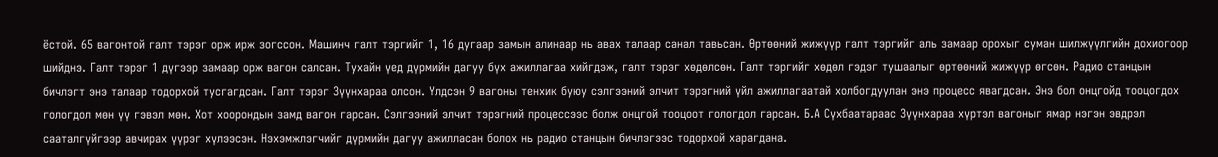ёстой. 65 вагонтой галт тэрэг орж ирж зогссон. Машинч галт тэргийг 1, 16 дугаар замын алинаар нь авах талаар санал тавьсан. Өртөөний жижүүр галт тэргийг аль замаар орохыг суман шилжүүлгийн дохиогоор шийднэ. Галт тэрэг 1 дүгээр замаар орж вагон салсан. Тухайн үед дүрмийн дагуу бүх ажиллагаа хийгдэж, галт тэрэг хөдөлсөн. Галт тэргийг хөдөл гэдэг тушаалыг өртөөний жижүүр өгсөн. Радио станцын бичлэгт энэ талаар тодорхой тусгагдсан. Галт тэрэг Зүүнхараа олсон. Үлдсэн 9 вагоны тенхик буюу сэлгээний элчит тэрэгний үйл ажиллагаатай холбогдуулан энэ процесс явагдсан. Энэ бол онцгойд тооцогдох гологдол мөн үү гэвэл мөн. Хот хоорондын замд вагон гарсан. Сэлгээний элчит тэрэгний процессээс болж онцгой тооцоот гологдол гарсан. Б.А Сүхбаатараас Зүүнхараа хүртэл вагоныг ямар нэгэн эвдрэл сааталгүйгээр авчирах үүрэг хүлээсэн. Нэхэмжлэгчийг дүрмийн дагуу ажилласан болох нь радио станцын бичлэгээс тодорхой харагдана.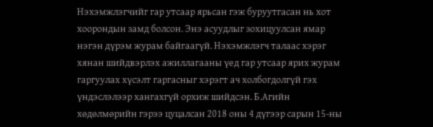Нэхэмжлэгчийг гар утсаар ярьсан гэж буруутгасан нь хот хоорондын замд болсон. Энэ асуудлыг зохицуулсан ямар нэгэн дүрэм журам байгаагүй. Нэхэмжлэгч талаас хэрэг хянан шийдвэрлэх ажиллагааны үед гар утсаар ярих журам гаргуулах хүсэлт гаргасныг хэрэгт ач холбогдолгүй гэх үндэслэлээр хангахгүй орхиж шийдсэн. Б.Агийн хөдөлмөрийн гэрээ цуцалсан 2018 оны 4 дүгээр сарын 15-ны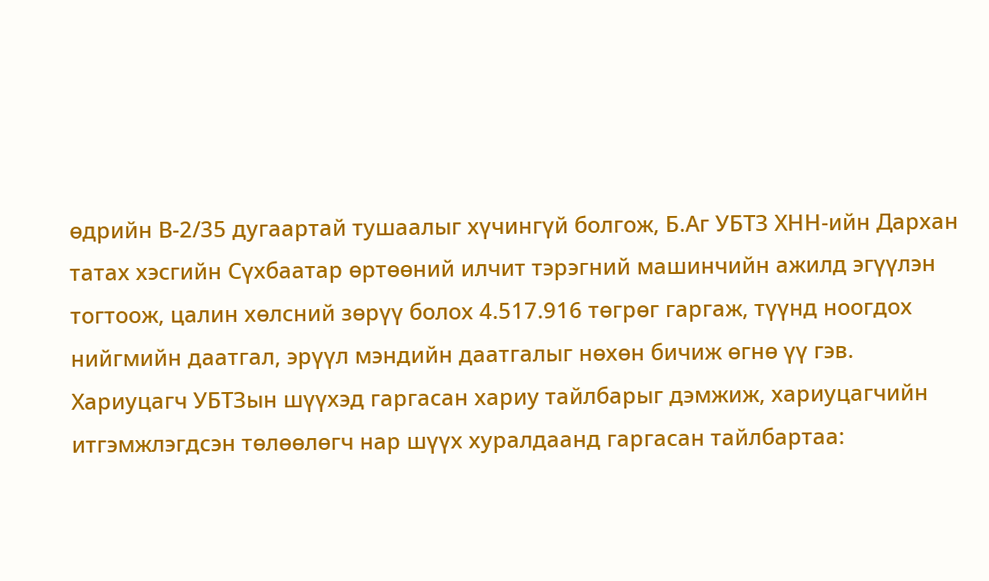өдрийн В-2/35 дугаартай тушаалыг хүчингүй болгож, Б.Аг УБТЗ ХНН-ийн Дархан татах хэсгийн Сүхбаатар өртөөний илчит тэрэгний машинчийн ажилд эгүүлэн тогтоож, цалин хөлсний зөрүү болох 4.517.916 төгрөг гаргаж, түүнд ноогдох нийгмийн даатгал, эрүүл мэндийн даатгалыг нөхөн бичиж өгнө үү гэв.
Хариуцагч УБТЗын шүүхэд гаргасан хариу тайлбарыг дэмжиж, хариуцагчийн итгэмжлэгдсэн төлөөлөгч нар шүүх хуралдаанд гаргасан тайлбартаа: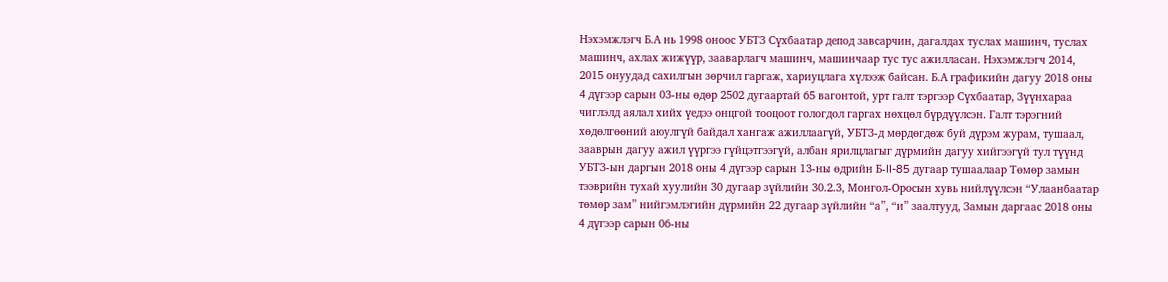Нэхэмжлэгч Б.А нь 1998 оноос УБТЗ Сүхбаатар депод завсарчин, дагалдах туслах машинч, туслах машинч, ахлах жижүүр, зааварлагч машинч, машинчаар тус тус ажилласан. Нэхэмжлэгч 2014, 2015 онуудад сахилгын зөрчил гаргаж, хариуцлага хүлээж байсан. Б.А графикийн дагуу 2018 оны 4 дүгээр сарын 03-ны өдөр 2502 дугаартай 65 вагонтой, урт галт тэргээр Сүхбаатар, Зүүнхараа чиглэлд аялал хийх үедээ онцгой тооцоот гологдол гаргах нөхцөл бүрдүүлсэн. Галт тэрэгний хөдөлгөөний аюулгүй байдал хангаж ажиллаагүй, УБТЗ-д мөрдөгдөж буй дүрэм журам, тушаал, зааврын дагуу ажил үүргээ гүйцэтгээгүй, албан ярилцлагыг дүрмийн дагуу хийгээгүй тул түүнд УБТЗ-ын даргын 2018 оны 4 дүгээр сарын 13-ны өдрийн Б-II-85 дугаар тушаалаар Төмөр замын тээврийн тухай хуулийн 30 дугаар зүйлийн 30.2.3, Монгол-Оросын хувь нийлүүлсэн “Улаанбаатар төмөр зам” нийгэмлэгийн дүрмийн 22 дугаар зүйлийн “а”, “и” заалтууд, Замын даргаас 2018 оны 4 дүгээр сарын 06-ны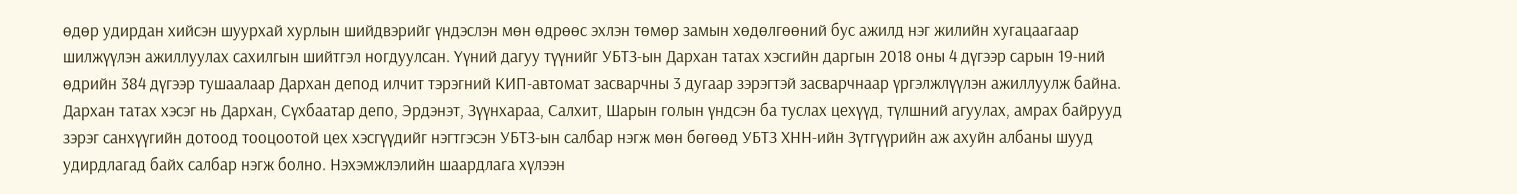өдөр удирдан хийсэн шуурхай хурлын шийдвэрийг үндэслэн мөн өдрөөс эхлэн төмөр замын хөдөлгөөний бус ажилд нэг жилийн хугацаагаар шилжүүлэн ажиллуулах сахилгын шийтгэл ногдуулсан. Үүний дагуу түүнийг УБТЗ-ын Дархан татах хэсгийн даргын 2018 оны 4 дүгээр сарын 19-ний өдрийн 384 дүгээр тушаалаар Дархан депод илчит тэрэгний КИП-автомат засварчны 3 дугаар зэрэгтэй засварчнаар үргэлжлүүлэн ажиллуулж байна. Дархан татах хэсэг нь Дархан, Сүхбаатар депо, Эрдэнэт, Зүүнхараа, Салхит, Шарын голын үндсэн ба туслах цехүүд, түлшний агуулах, амрах байрууд зэрэг санхүүгийн дотоод тооцоотой цех хэсгүүдийг нэгтгэсэн УБТЗ-ын салбар нэгж мөн бөгөөд УБТЗ ХНН-ийн Зүтгүүрийн аж ахуйн албаны шууд удирдлагад байх салбар нэгж болно. Нэхэмжлэлийн шаардлага хүлээн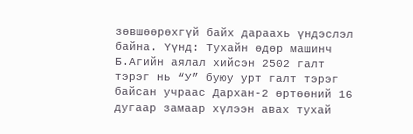зөвшөөрөхгүй байх дараахь үндэслэл байна. Үүнд: Тухайн өдөр машинч Б.Агийн аялал хийсэн 2502 галт тэрэг нь “У” буюу урт галт тэрэг байсан учраас Дархан-2 өртөөний 16 дугаар замаар хүлээн авах тухай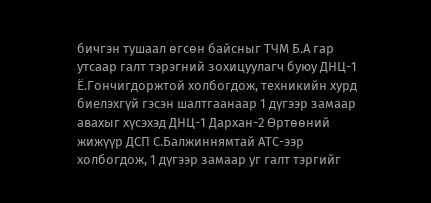бичгэн тушаал өгсөн байсныг ТЧМ Б.А гар утсаар галт тэрэгний зохицуулагч буюу ДНЦ-1 Ё.Гончигдоржтой холбогдож, техникийн хурд биелэхгүй гэсэн шалтгаанаар 1 дүгээр замаар авахыг хүсэхэд ДНЦ-1 Дархан-2 Өртөөний жижүүр ДСП С.Балжиннямтай АТС-ээр холбогдож, 1 дүгээр замаар уг галт тэргийг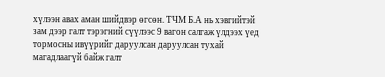хүлээн авах аман шийдвэр өгсөн. ТЧМ Б.А нь хэвгийтэй зам дээр галт тэрэгний сүүлээс 9 вагон салгаж үлдээх үед тормосны ивүүрийг даруулсан даруулсан тухай магадлаагүй байж галт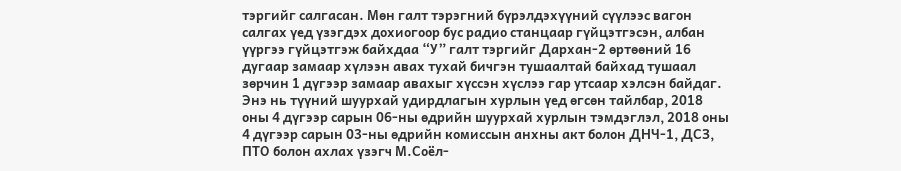тэргийг салгасан. Мөн галт тэрэгний бүрэлдэхүүний сүүлээс вагон салгах үед үзэгдэх дохиогоор бус радио станцаар гүйцэтгэсэн, албан үүргээ гүйцэтгэж байхдаа “У” галт тэргийг Дархан-2 өртөөний 16 дугаар замаар хүлээн авах тухай бичгэн тушаалтай байхад тушаал зөрчин 1 дүгээр замаар авахыг хүссэн хүслээ гар утсаар хэлсэн байдаг. Энэ нь түүний шуурхай удирдлагын хурлын үед өгсөн тайлбар, 2018 оны 4 дүгээр сарын 06-ны өдрийн шуурхай хурлын тэмдэглэл, 2018 оны 4 дүгээр сарын 03-ны өдрийн комиссын анхны акт болон ДНЧ-1, ДСЗ, ПТО болон ахлах үзэгч М.Соёл-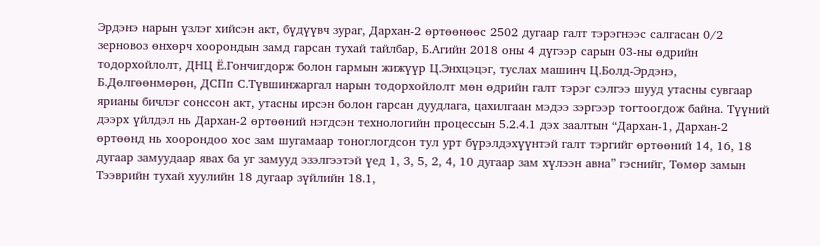Эрдэнэ нарын үзлэг хийсэн акт, бүдүүвч зураг, Дархан-2 өртөөнөөс 2502 дугаар галт тэрэгнээс салгасан 0/2 зерновоз өнхөрч хоорондын замд гарсан тухай тайлбар, Б.Агийн 2018 оны 4 дүгээр сарын 03-ны өдрийн тодорхойлолт, ДНЦ Ё.Гончигдорж болон гармын жижүүр Ц.Энхцэцэг, туслах машинч Ц.Болд-Эрдэнэ, Б.Дөлгөөнмөрөн, ДСПп С.Түвшинжаргал нарын тодорхойлолт мөн өдрийн галт тэрэг сэлгээ шууд утасны сувгаар ярианы бичлэг сонссон акт, утасны ирсэн болон гарсан дуудлага, цахилгаан мэдээ зэргээр тогтоогдож байна. Түүний дээрх үйлдэл нь Дархан-2 өртөөний нэгдсэн технологийн процессын 5.2.4.1 дэх заалтын “Дархан-1, Дархан-2 өртөөнд нь хоорондоо хос зам шугамаар тоноглогдсон тул урт бүрэлдэхүүнтэй галт тэргийг өртөөний 14, 16, 18 дугаар замуудаар явах ба уг замууд эзэлгээтэй үед 1, 3, 5, 2, 4, 10 дугаар зам хүлээн авна” гэснийг, Төмөр замын Тээврийн тухай хуулийн 18 дугаар зүйлийн 18.1,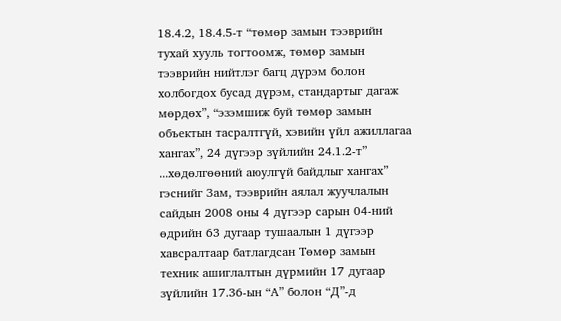18.4.2, 18.4.5-т “төмөр замын тээврийн тухай хууль тогтоомж, төмөр замын тээврийн нийтлэг багц дүрэм болон холбогдох бусад дүрэм, стандартыг дагаж мөрдөх”, “эзэмшиж буй төмөр замын объектын тасралтгүй, хэвийн үйл ажиллагаа хангах”, 24 дүгээр зүйлийн 24.1.2-т” ...хөдөлгөөний аюулгүй байдлыг хангах” гэснийг Зам, тээврийн аялал жуучлалын сайдын 2008 оны 4 дүгээр сарын 04-ний өдрийн 63 дугаар тушаалын 1 дүгээр хавсралтаар батлагдсан Төмөр замын техник ашиглалтын дүрмийн 17 дугаар зүйлийн 17.36-ын “А” болон “Д”-д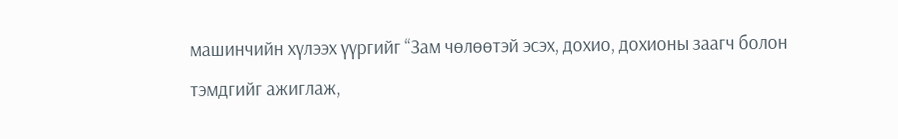машинчийн хүлээх үүргийг “Зам чөлөөтэй эсэх, дохио, дохионы заагч болон тэмдгийг ажиглаж,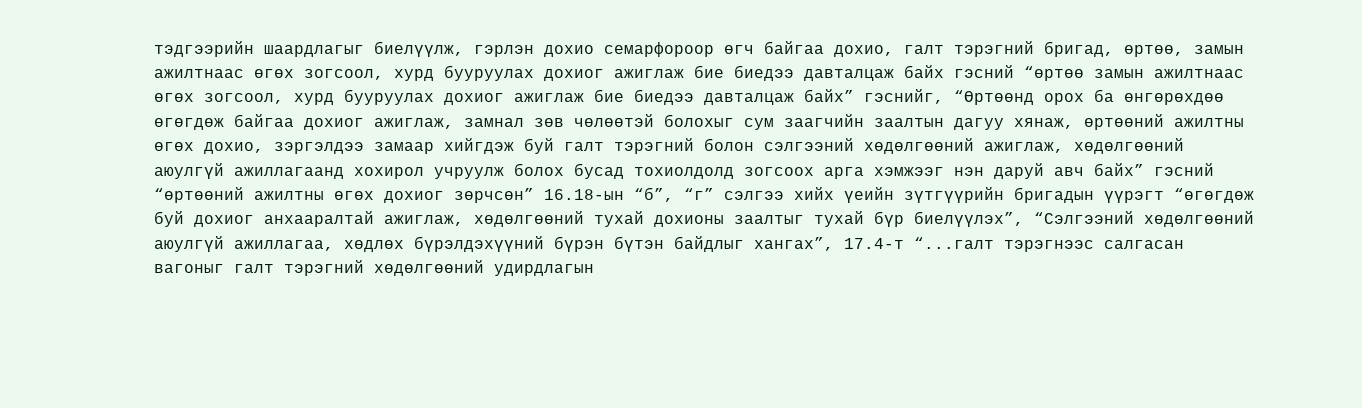тэдгээрийн шаардлагыг биелүүлж, гэрлэн дохио семарфороор өгч байгаа дохио, галт тэрэгний бригад, өртөө, замын ажилтнаас өгөх зогсоол, хурд бууруулах дохиог ажиглаж бие биедээ давталцаж байх гэсний “өртөө замын ажилтнаас өгөх зогсоол, хурд бууруулах дохиог ажиглаж бие биедээ давталцаж байх” гэснийг, “Өртөөнд орох ба өнгөрөхдөө өгөгдөж байгаа дохиог ажиглаж, замнал зөв чөлөөтэй болохыг сум заагчийн заалтын дагуу хянаж, өртөөний ажилтны өгөх дохио, зэргэлдээ замаар хийгдэж буй галт тэрэгний болон сэлгээний хөдөлгөөний ажиглаж, хөдөлгөөний аюулгүй ажиллагаанд хохирол учруулж болох бусад тохиолдолд зогсоох арга хэмжээг нэн даруй авч байх” гэсний “өртөөний ажилтны өгөх дохиог зөрчсөн” 16.18-ын “б”, “г” сэлгээ хийх үеийн зүтгүүрийн бригадын үүрэгт “өгөгдөж буй дохиог анхааралтай ажиглаж, хөдөлгөөний тухай дохионы заалтыг тухай бүр биелүүлэх”, “Сэлгээний хөдөлгөөний аюулгүй ажиллагаа, хөдлөх бүрэлдэхүүний бүрэн бүтэн байдлыг хангах”, 17.4-т “...галт тэрэгнээс салгасан вагоныг галт тэрэгний хөдөлгөөний удирдлагын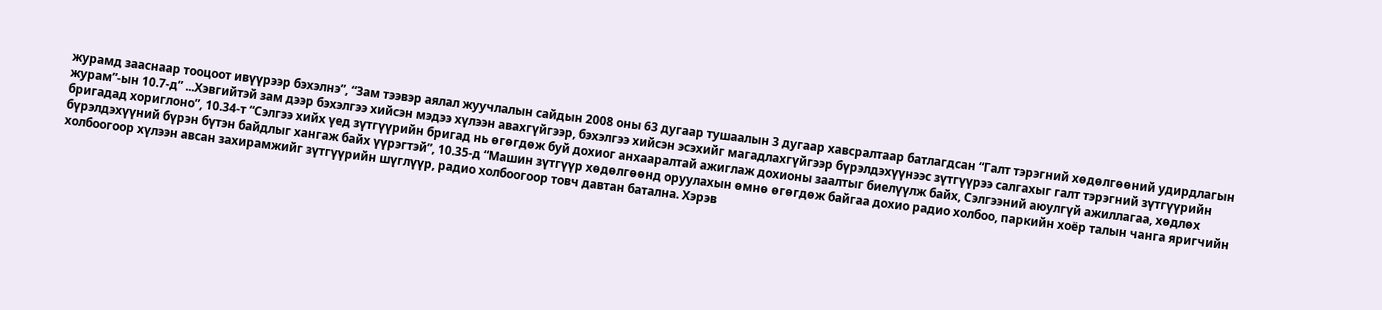журамд зааснаар тооцоот ивүүрээр бэхэлнэ”, “Зам тээвэр аялал жуучлалын сайдын 2008 оны 63 дугаар тушаалын 3 дугаар хавсралтаар батлагдсан “Галт тэрэгний хөдөлгөөний удирдлагын журам”-ын 10.7-д” ...Хэвгийтэй зам дээр бэхэлгээ хийсэн мэдээ хүлээн авахгүйгээр, бэхэлгээ хийсэн эсэхийг магадлахгүйгээр бүрэлдэхүүнээс зүтгүүрээ салгахыг галт тэрэгний зүтгүүрийн бригадад хориглоно”, 10.34-т “Сэлгээ хийх үед зүтгүүрийн бригад нь өгөгдөж буй дохиог анхааралтай ажиглаж дохионы заалтыг биелүүлж байх, Сэлгээний аюулгүй ажиллагаа, хөдлөх бүрэлдэхүүний бүрэн бүтэн байдлыг хангаж байх үүрэгтэй”, 10.35-д “Машин зүтгүүр хөдөлгөөнд оруулахын өмнө өгөгдөж байгаа дохио радио холбоо, паркийн хоёр талын чанга яригчийн холбоогоор хүлээн авсан захирамжийг зүтгүүрийн шүглүүр, радио холбоогоор товч давтан батална. Хэрэв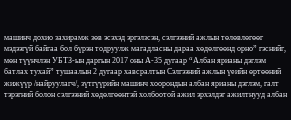машинч дохио захирамж зөв эсэхэд эргэлзсэн, сэлгээний ажлын төлөвлөгөөг мэдээгүй байгаа бол бүрэн тодруулж магадласны дараа хөдөлгөөнд орно” гэснийг, мөн түүнчлэн УБТЗ-ын даргын 2017 оны А-35 дугаар “Албан ярианы дэглэм батлах тухай” тушаалын 2 дугаар хавсралтын Сэлгээний ажлын үеийн өртөөний жижүүр /найруулагч/, зүтгүүрийн машинч хоорондын албан ярианы дэглэм, галт тэрэгний болон сэлгээний хөдөлгөөнтэй холбоотой ажил эрхэлдэг ажилтнууд албан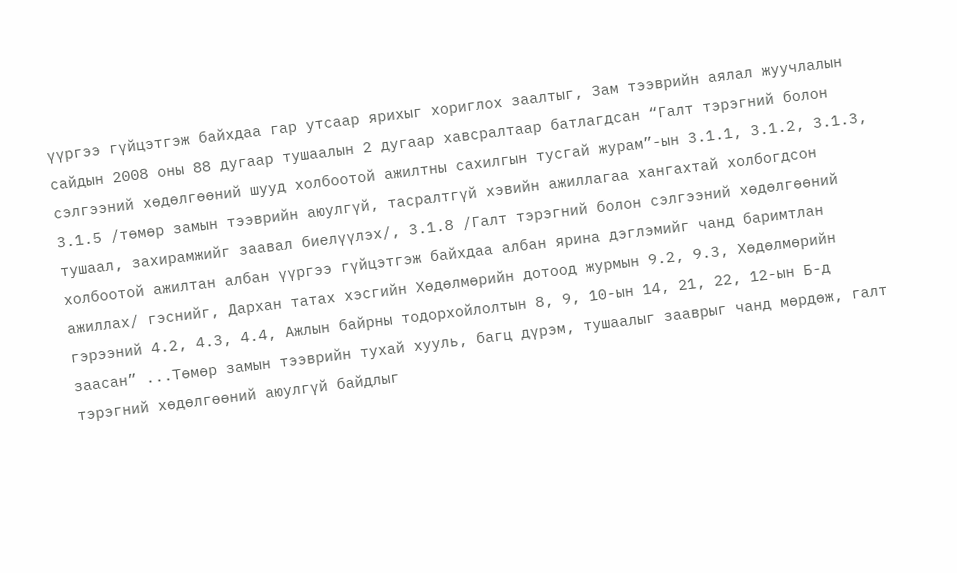үүргээ гүйцэтгэж байхдаа гар утсаар ярихыг хориглох заалтыг, Зам тээврийн аялал жуучлалын сайдын 2008 оны 88 дугаар тушаалын 2 дугаар хавсралтаар батлагдсан “Галт тэрэгний болон сэлгээний хөдөлгөөний шууд холбоотой ажилтны сахилгын тусгай журам”-ын 3.1.1, 3.1.2, 3.1.3, 3.1.5 /төмөр замын тээврийн аюулгүй, тасралтгүй хэвийн ажиллагаа хангахтай холбогдсон тушаал, захирамжийг заавал биелүүлэх/, 3.1.8 /Галт тэрэгний болон сэлгээний хөдөлгөөний холбоотой ажилтан албан үүргээ гүйцэтгэж байхдаа албан ярина дэглэмийг чанд баримтлан ажиллах/ гэснийг, Дархан татах хэсгийн Хөдөлмөрийн дотоод журмын 9.2, 9.3, Хөдөлмөрийн гэрээний 4.2, 4.3, 4.4, Ажлын байрны тодорхойлолтын 8, 9, 10-ын 14, 21, 22, 12-ын Б-д заасан” ...Төмөр замын тээврийн тухай хууль, багц дүрэм, тушаалыг зааврыг чанд мөрдөж, галт тэрэгний хөдөлгөөний аюулгүй байдлыг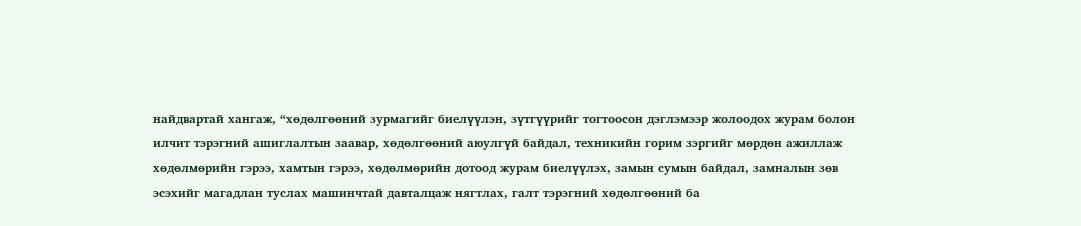найдвартай хангаж, “хөдөлгөөний зурмагийг биелүүлэн, зүтгүүрийг тогтоосон дэглэмээр жолоодох журам болон илчит тэрэгний ашиглалтын заавар, хөдөлгөөний аюулгүй байдал, техникийн горим зэргийг мөрдөн ажиллаж хөдөлмөрийн гэрээ, хамтын гэрээ, хөдөлмөрийн дотоод журам биелүүлэх, замын сумын байдал, замналын зөв эсэхийг магадлан туслах машинчтай давталцаж нягтлах, галт тэрэгний хөдөлгөөний ба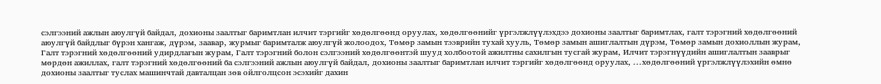сэлгээний ажлын аюулгүй байдал, дохионы заалтыг баримтлан илчит тэргийг хөдөлгөөнд оруулах, хөдөлгөөнийг үргэлжлүүлэхдээ дохионы заалтыг баримтлах, галт тэрэгний хөдөлгөөний аюулгүй байдлыг бүрэн хангаж, дүрэм, заавар, журмыг баримталж аюулгүй жолоодох, Төмөр замын тээврийн тухай хууль, Төмөр замын ашиглалтын дүрэм, Төмөр замын дохиоллын журам, Галт тэрэгний хөдөлгөөний удирдлагын журам, Галт тэрэгний болон сэлгээний хөдөлгөөнтэй шууд холбоотой ажилтны сахилгын тусгай журам, Илчит тэрэгнүүдийн ашиглалтын зааврыг мөрдөн ажиллах, галт тэрэгний хөдөлгөөний ба сэлгээний ажлын аюулгүй байдал, дохионы заалтыг баримтлан илчит тэргийг хөдөлгөөнд оруулах, ...хөдөлгөөний үргэлжлүүлэхийн өмнө дохионы заалтыг туслах машинчтай давталцан зөв ойлголцсон эсэхийг дахин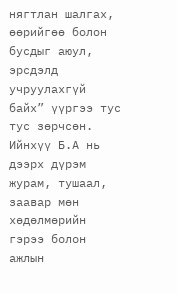нягтлан шалгах, өөрийгөө болон бусдыг аюул, эрсдэлд учруулахгүй байх” үүргээ тус тус зөрчсөн. Ийнхүү Б.А нь дээрх дүрэм журам, тушаал, заавар мөн хөдөлмөрийн гэрээ болон ажлын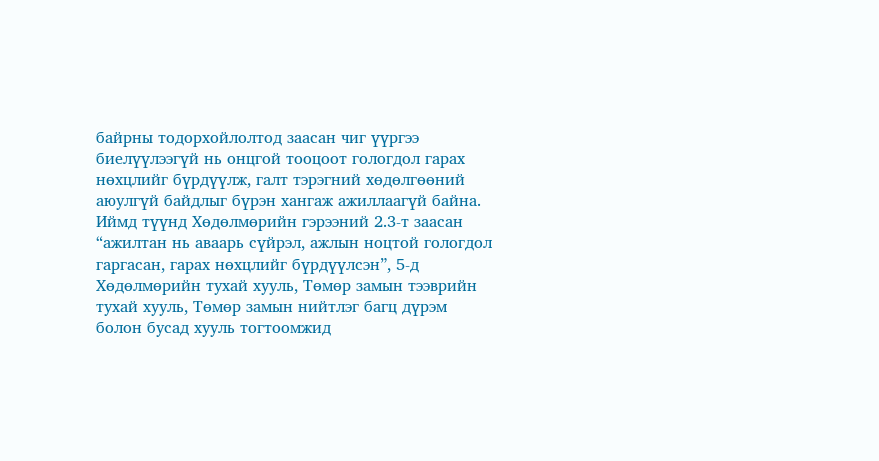байрны тодорхойлолтод заасан чиг үүргээ биелүүлээгүй нь онцгой тооцоот гологдол гарах нөхцлийг бүрдүүлж, галт тэрэгний хөдөлгөөний аюулгүй байдлыг бүрэн хангаж ажиллаагүй байна. Иймд түүнд Хөдөлмөрийн гэрээний 2.3-т заасан “ажилтан нь аваарь сүйрэл, ажлын ноцтой гологдол гаргасан, гарах нөхцлийг бүрдүүлсэн”, 5-д Хөдөлмөрийн тухай хууль, Төмөр замын тээврийн тухай хууль, Төмөр замын нийтлэг багц дүрэм болон бусад хууль тогтоомжид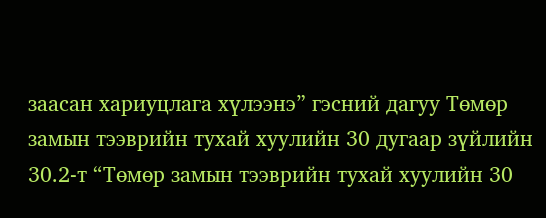заасан хариуцлага хүлээнэ” гэсний дагуу Төмөр замын тээврийн тухай хуулийн 30 дугаар зүйлийн 30.2-т “Төмөр замын тээврийн тухай хуулийн 30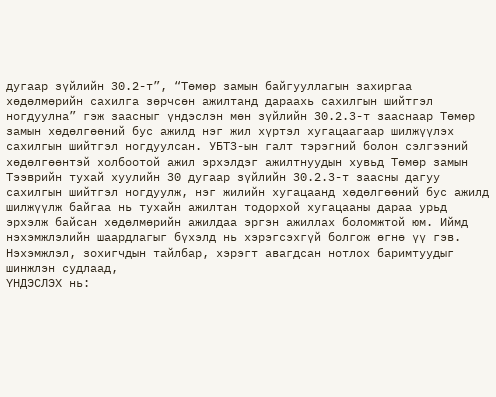дугаар зүйлийн 30.2-т”, “Төмөр замын байгууллагын захиргаа хөдөлмөрийн сахилга зөрчсөн ажилтанд дараахь сахилгын шийтгэл ногдуулна” гэж заасныг үндэслэн мөн зүйлийн 30.2.3-т зааснаар Төмөр замын хөдөлгөөний бус ажилд нэг жил хүртэл хугацаагаар шилжүүлэх сахилгын шийтгэл ногдуулсан. УБТЗ-ын галт тэрэгний болон сэлгээний хөдөлгөөнтэй холбоотой ажил эрхэлдэг ажилтнуудын хувьд Төмөр замын Тээврийн тухай хуулийн 30 дугаар зүйлийн 30.2.3-т заасны дагуу сахилгын шийтгэл ногдуулж, нэг жилийн хугацаанд хөдөлгөөний бус ажилд шилжүүлж байгаа нь тухайн ажилтан тодорхой хугацааны дараа урьд эрхэлж байсан хөдөлмөрийн ажилдаа эргэн ажиллах боломжтой юм. Иймд нэхэмжлэлийн шаардлагыг бүхэлд нь хэрэгсэхгүй болгож өгнө үү гэв.
Нэхэмжлэл, зохигчдын тайлбар, хэрэгт авагдсан нотлох баримтуудыг шинжлэн судлаад,
ҮНДЭСЛЭХ нь: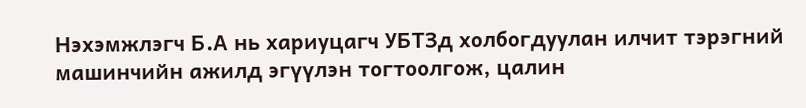Нэхэмжлэгч Б.А нь хариуцагч УБТЗд холбогдуулан илчит тэрэгний машинчийн ажилд эгүүлэн тогтоолгож, цалин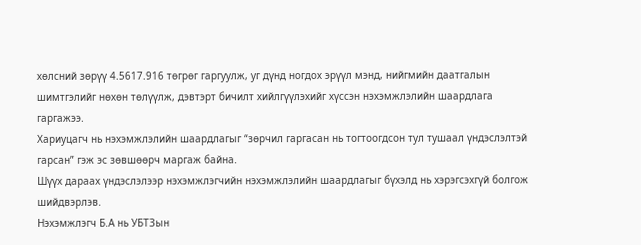хөлсний зөрүү 4.5617.916 төгрөг гаргуулж, уг дүнд ногдох эрүүл мэнд, нийгмийн даатгалын шимтгэлийг нөхөн төлүүлж, дэвтэрт бичилт хийлгүүлэхийг хүссэн нэхэмжлэлийн шаардлага гаргажээ.
Хариуцагч нь нэхэмжлэлийн шаардлагыг “зөрчил гаргасан нь тогтоогдсон тул тушаал үндэслэлтэй гарсан” гэж эс зөвшөөрч маргаж байна.
Шүүх дараах үндэслэлээр нэхэмжлэгчийн нэхэмжлэлийн шаардлагыг бүхэлд нь хэрэгсэхгүй болгож шийдвэрлэв.
Нэхэмжлэгч Б.А нь УБТЗын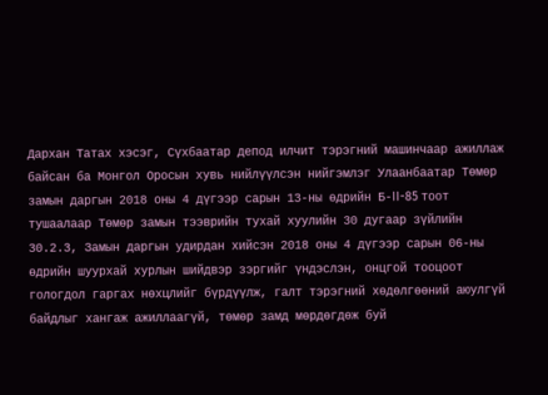Дархан Татах хэсэг, Сүхбаатар депод илчит тэрэгний машинчаар ажиллаж байсан ба Монгол Оросын хувь нийлүүлсэн нийгэмлэг Улаанбаатар Төмөр замын даргын 2018 оны 4 дүгээр сарын 13-ны өдрийн Б-II-85 тоот тушаалаар Төмөр замын тээврийн тухай хуулийн 30 дугаар зүйлийн 30.2.3, Замын даргын удирдан хийсэн 2018 оны 4 дүгээр сарын 06-ны өдрийн шуурхай хурлын шийдвэр зэргийг үндэслэн, онцгой тооцоот гологдол гаргах нөхцлийг бүрдүүлж, галт тэрэгний хөдөлгөөний аюулгүй байдлыг хангаж ажиллаагүй, төмөр замд мөрдөгдөж буй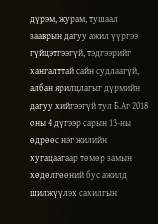дүрэм, журам, тушаал зааврын дагуу ажил үүргээ гүйцэтгээгүй, тэдгээрийг хангалттай сайн судлаагүй, албан ярилцлагыг дүрмийн дагуу хийгээгүй тул Б.Аг 2018 оны 4 дүгээр сарын 13-ны өдрөөс нэг жилийн хугацаагаар төмөр замын хөдөлгөөний бус ажилд шилжүүлэх сахилгын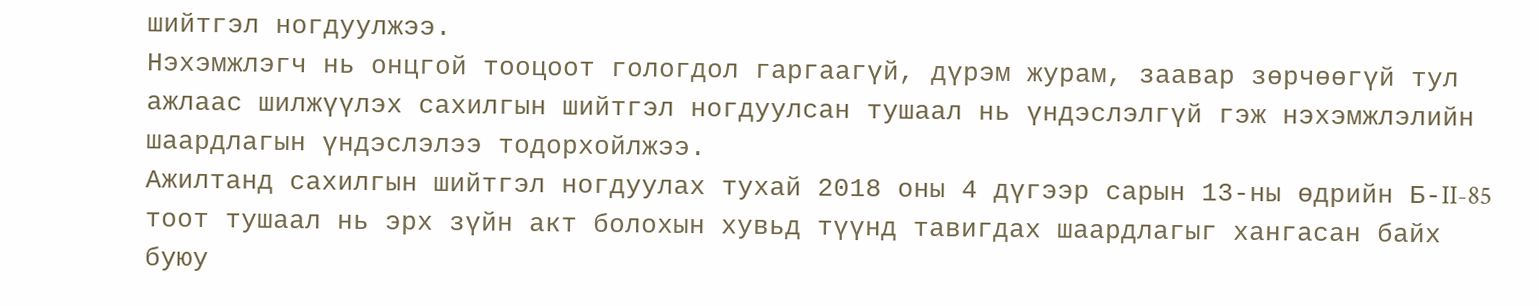шийтгэл ногдуулжээ.
Нэхэмжлэгч нь онцгой тооцоот гологдол гаргаагүй, дүрэм журам, заавар зөрчөөгүй тул ажлаас шилжүүлэх сахилгын шийтгэл ногдуулсан тушаал нь үндэслэлгүй гэж нэхэмжлэлийн шаардлагын үндэслэлээ тодорхойлжээ.
Ажилтанд сахилгын шийтгэл ногдуулах тухай 2018 оны 4 дүгээр сарын 13-ны өдрийн Б-II-85 тоот тушаал нь эрх зүйн акт болохын хувьд түүнд тавигдах шаардлагыг хангасан байх буюу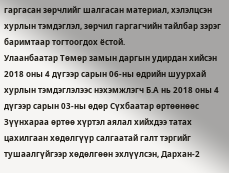гаргасан зөрчлийг шалгасан материал, хэлэлцсэн хурлын тэмдэглэл, зөрчил гаргагчийн тайлбар зэрэг баримтаар тогтоогдох ёстой.
Улаанбаатар Төмөр замын даргын удирдан хийсэн 2018 оны 4 дүгээр сарын 06-ны өдрийн шуурхай хурлын тэмдэглэлээс нэхэмжлэгч Б.А нь 2018 оны 4 дүгээр сарын 03-ны өдөр Сүхбаатар өртөөнөөс Зүүнхараа өртөө хүртэл аялал хийхдээ татах цахилгаан хөдөлгүүр салгаатай галт тэргийг тушаалгүйгээр хөдөлгөөн эхлүүлсэн, Дархан-2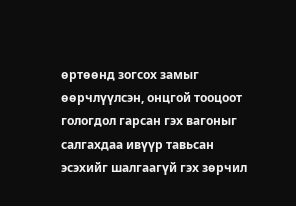өртөөнд зогсох замыг өөрчлүүлсэн, онцгой тооцоот гологдол гарсан гэх вагоныг салгахдаа ивүүр тавьсан эсэхийг шалгаагүй гэх зөрчил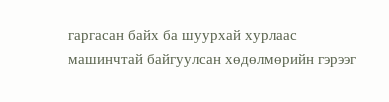гаргасан байх ба шуурхай хурлаас машинчтай байгуулсан хөдөлмөрийн гэрээг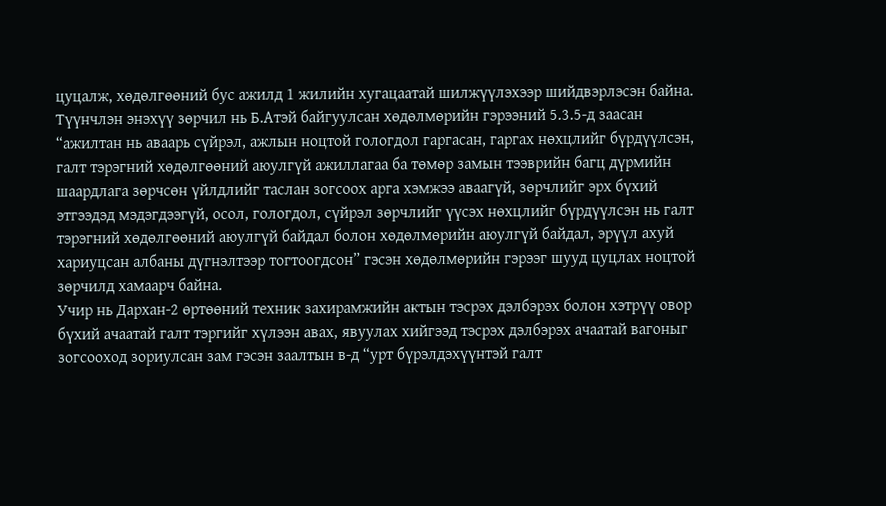цуцалж, хөдөлгөөний бус ажилд 1 жилийн хугацаатай шилжүүлэхээр шийдвэрлэсэн байна.
Түүнчлэн энэхүү зөрчил нь Б.Атэй байгуулсан хөдөлмөрийн гэрээний 5.3.5-д заасан “ажилтан нь аваарь сүйрэл, ажлын ноцтой гологдол гаргасан, гаргах нөхцлийг бүрдүүлсэн, галт тэрэгний хөдөлгөөний аюулгүй ажиллагаа ба төмөр замын тээврийн багц дүрмийн шаардлага зөрчсөн үйлдлийг таслан зогсоох арга хэмжээ аваагүй, зөрчлийг эрх бүхий этгээдэд мэдэгдээгүй, осол, гологдол, сүйрэл зөрчлийг үүсэх нөхцлийг бүрдүүлсэн нь галт тэрэгний хөдөлгөөний аюулгүй байдал болон хөдөлмөрийн аюулгүй байдал, эрүүл ахуй хариуцсан албаны дүгнэлтээр тогтоогдсон” гэсэн хөдөлмөрийн гэрээг шууд цуцлах ноцтой зөрчилд хамаарч байна.
Учир нь Дархан-2 өртөөний техник захирамжийн актын тэсрэх дэлбэрэх болон хэтрүү овор бүхий ачаатай галт тэргийг хүлээн авах, явуулах хийгээд тэсрэх дэлбэрэх ачаатай вагоныг зогсооход зориулсан зам гэсэн заалтын в-д “урт бүрэлдэхүүнтэй галт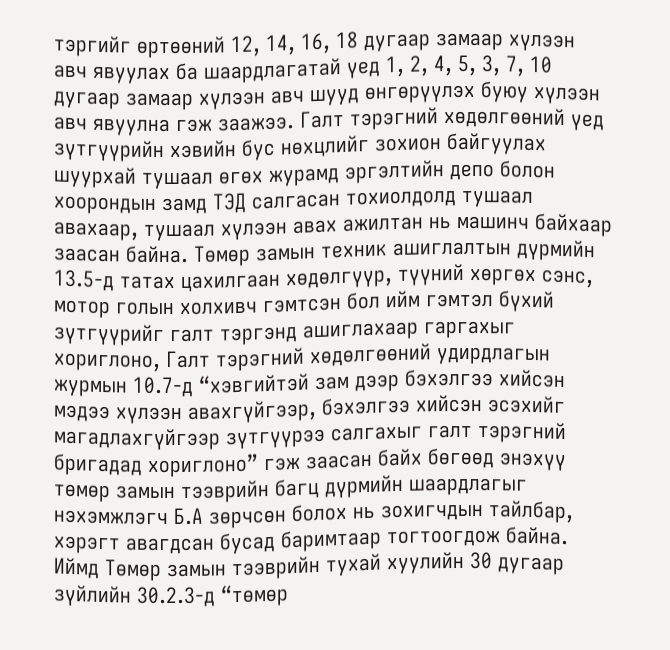тэргийг өртөөний 12, 14, 16, 18 дугаар замаар хүлээн авч явуулах ба шаардлагатай үед 1, 2, 4, 5, 3, 7, 10 дугаар замаар хүлээн авч шууд өнгөрүүлэх буюу хүлээн авч явуулна гэж заажээ. Галт тэрэгний хөдөлгөөний үед зүтгүүрийн хэвийн бус нөхцлийг зохион байгуулах шуурхай тушаал өгөх журамд эргэлтийн депо болон хоорондын замд ТЭД салгасан тохиолдолд тушаал авахаар, тушаал хүлээн авах ажилтан нь машинч байхаар заасан байна. Төмөр замын техник ашиглалтын дүрмийн 13.5-д татах цахилгаан хөдөлгүүр, түүний хөргөх сэнс, мотор голын холхивч гэмтсэн бол ийм гэмтэл бүхий зүтгүүрийг галт тэргэнд ашиглахаар гаргахыг хориглоно, Галт тэрэгний хөдөлгөөний удирдлагын журмын 10.7-д “хэвгийтэй зам дээр бэхэлгээ хийсэн мэдээ хүлээн авахгүйгээр, бэхэлгээ хийсэн эсэхийг магадлахгүйгээр зүтгүүрээ салгахыг галт тэрэгний бригадад хориглоно” гэж заасан байх бөгөөд энэхүү төмөр замын тээврийн багц дүрмийн шаардлагыг нэхэмжлэгч Б.А зөрчсөн болох нь зохигчдын тайлбар, хэрэгт авагдсан бусад баримтаар тогтоогдож байна.
Иймд Төмөр замын тээврийн тухай хуулийн 30 дугаар зүйлийн 30.2.3-д “төмөр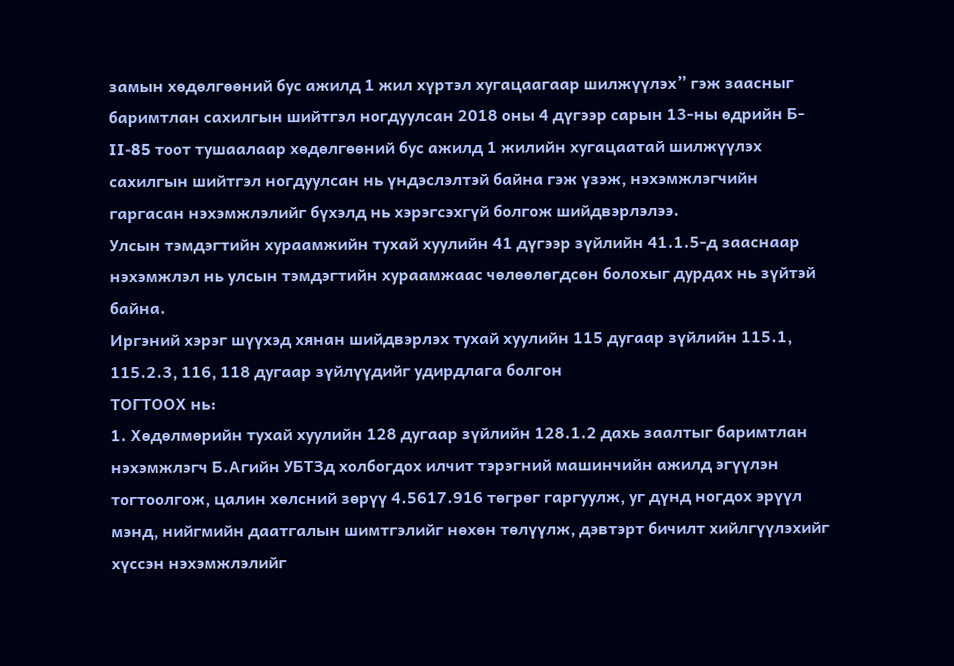замын хөдөлгөөний бус ажилд 1 жил хүртэл хугацаагаар шилжүүлэх” гэж заасныг баримтлан сахилгын шийтгэл ногдуулсан 2018 оны 4 дүгээр сарын 13-ны өдрийн Б-II-85 тоот тушаалаар хөдөлгөөний бус ажилд 1 жилийн хугацаатай шилжүүлэх сахилгын шийтгэл ногдуулсан нь үндэслэлтэй байна гэж үзэж, нэхэмжлэгчийн гаргасан нэхэмжлэлийг бүхэлд нь хэрэгсэхгүй болгож шийдвэрлэлээ.
Улсын тэмдэгтийн хураамжийн тухай хуулийн 41 дүгээр зүйлийн 41.1.5-д зааснаар нэхэмжлэл нь улсын тэмдэгтийн хураамжаас чөлөөлөгдсөн болохыг дурдах нь зүйтэй байна.
Иргэний хэрэг шүүхэд хянан шийдвэрлэх тухай хуулийн 115 дугаар зүйлийн 115.1, 115.2.3, 116, 118 дугаар зүйлүүдийг удирдлага болгон
ТОГТООХ нь:
1. Хөдөлмөрийн тухай хуулийн 128 дугаар зүйлийн 128.1.2 дахь заалтыг баримтлан нэхэмжлэгч Б.Агийн УБТЗд холбогдох илчит тэрэгний машинчийн ажилд эгүүлэн тогтоолгож, цалин хөлсний зөрүү 4.5617.916 төгрөг гаргуулж, уг дүнд ногдох эрүүл мэнд, нийгмийн даатгалын шимтгэлийг нөхөн төлүүлж, дэвтэрт бичилт хийлгүүлэхийг хүссэн нэхэмжлэлийг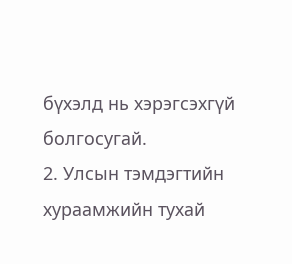бүхэлд нь хэрэгсэхгүй болгосугай.
2. Улсын тэмдэгтийн хураамжийн тухай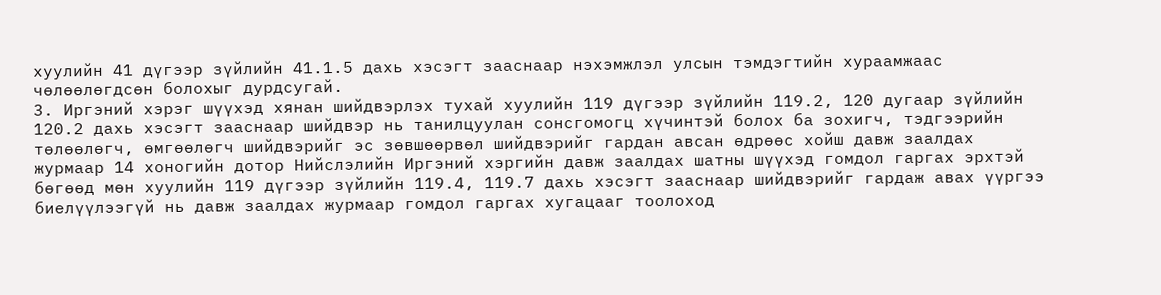хуулийн 41 дүгээр зүйлийн 41.1.5 дахь хэсэгт зааснаар нэхэмжлэл улсын тэмдэгтийн хураамжаас чөлөөлөгдсөн болохыг дурдсугай.
3. Иргэний хэрэг шүүхэд хянан шийдвэрлэх тухай хуулийн 119 дүгээр зүйлийн 119.2, 120 дугаар зүйлийн 120.2 дахь хэсэгт зааснаар шийдвэр нь танилцуулан сонсгомогц хүчинтэй болох ба зохигч, тэдгээрийн төлөөлөгч, өмгөөлөгч шийдвэрийг эс зөвшөөрвөл шийдвэрийг гардан авсан өдрөөс хойш давж заалдах журмаар 14 хоногийн дотор Нийслэлийн Иргэний хэргийн давж заалдах шатны шүүхэд гомдол гаргах эрхтэй бөгөөд мөн хуулийн 119 дүгээр зүйлийн 119.4, 119.7 дахь хэсэгт зааснаар шийдвэрийг гардаж авах үүргээ биелүүлээгүй нь давж заалдах журмаар гомдол гаргах хугацааг тоолоход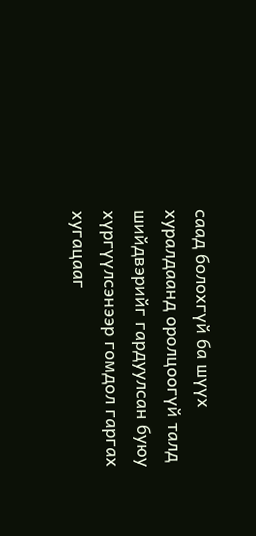саад болохгүй ба шүүх хуралдаанд оролцоогүй талд шийдвэрийг гардуулсан буюу хүргүүлсэнээр гомдол гаргах хугацааг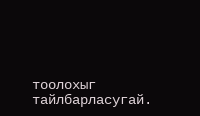тоолохыг тайлбарласугай.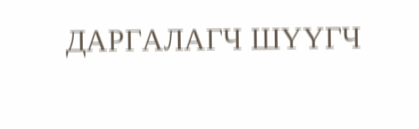ДАРГАЛАГЧ ШҮҮГЧ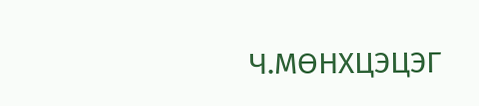Ч.МӨНХЦЭЦЭГ